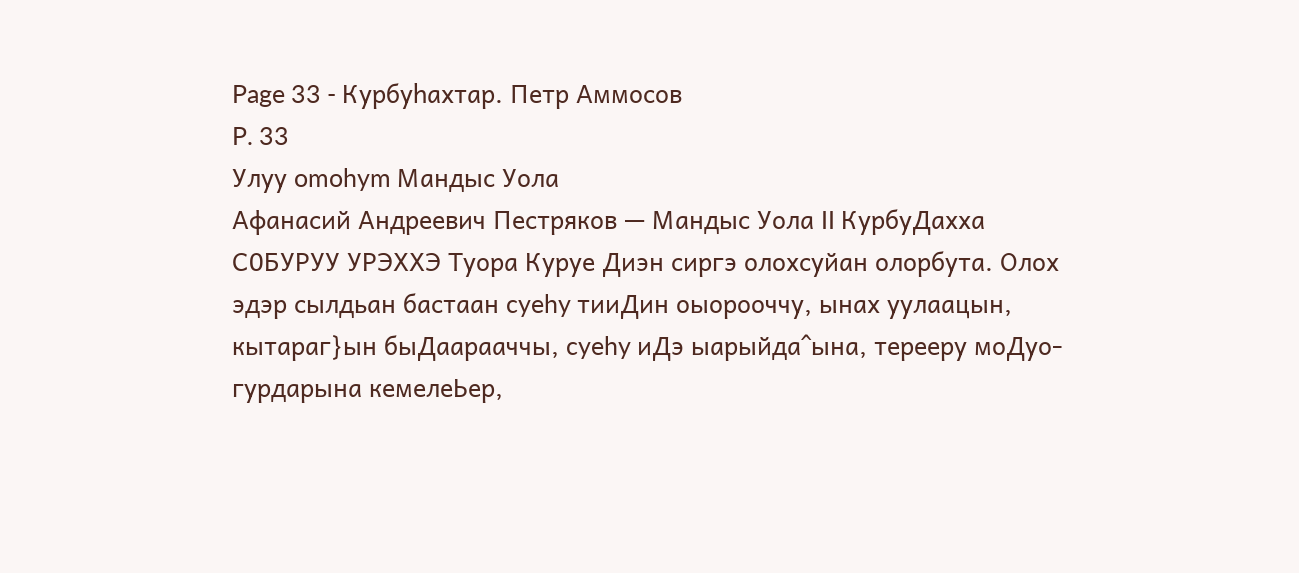Page 33 - Курбуһахтар. Петр Аммосов
P. 33
Улуу omohym Мандыс Уола
Афанасий Андреевич Пестряков — Мандыс Уола II КурбуДахха
С0БУРУУ УРЭХХЭ Туора Куруе Диэн сиргэ олохсуйан олорбута. Олох
эдэр сылдьан бастаан cyehy тииДин оыорооччу, ынах уулаацын,
кытараг}ын быДаарааччы, cyehy иДэ ыарыйда^ына, терееру моДуо-
гурдарына кемелеЬер,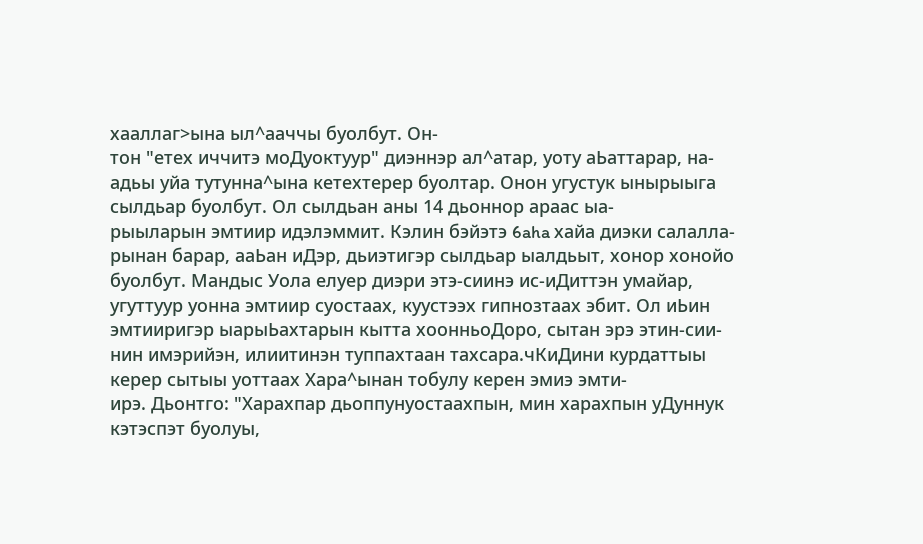хааллаг>ына ыл^ааччы буолбут. Он-
тон "етех иччитэ моДуоктуур" диэннэр ал^атар, уоту аЬаттарар, на-
адьы уйа тутунна^ына кетехтерер буолтар. Онон угустук ынырыыга
сылдьар буолбут. Ол сылдьан аны 14 дьоннор араас ыа-
рыыларын эмтиир идэлэммит. Кэлин бэйэтэ 6aha хайа диэки салалла-
рынан барар, ааЬан иДэр, дьиэтигэр сылдьар ыалдьыт, хонор хонойо
буолбут. Мандыс Уола елуер диэри этэ-сиинэ ис-иДиттэн умайар,
угуттуур уонна эмтиир суостаах, куустээх гипнозтаах эбит. Ол иЬин
эмтииригэр ыарыЬахтарын кытта хоонньоДоро, сытан эрэ этин-сии-
нин имэрийэн, илиитинэн туппахтаан тахсара.чКиДини курдаттыы
керер сытыы уоттаах Хара^ынан тобулу керен эмиэ эмти-
ирэ. Дьонтго: "Харахпар дьоппунуостаахпын, мин харахпын уДуннук
кэтэспэт буолуы,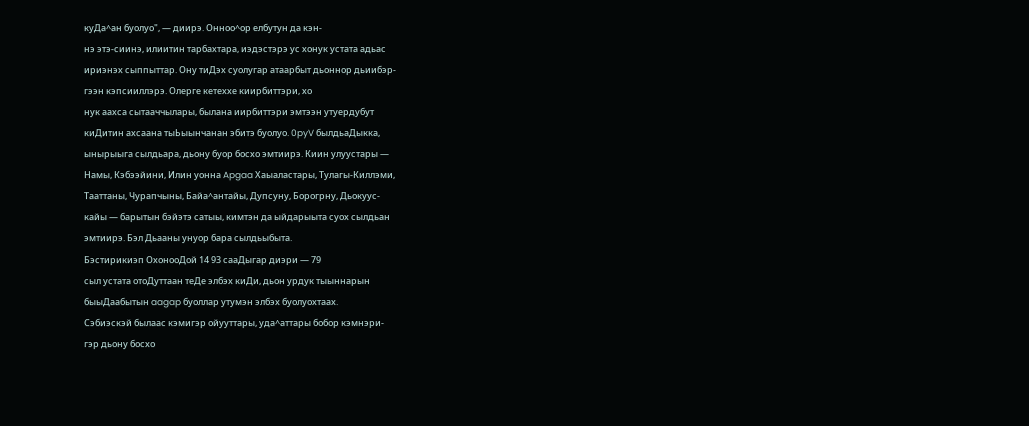куДа^ан буолуо", — диирэ. Онноо^ор елбутун да кэн-
нэ этэ-сиинэ, илиитин тарбахтара, иэдэстэрэ ус хонук устата адьас
ириэнэх сыппыттар. Ону тиДэх суолугар атаарбыт дьоннор дьиибэр-
гээн кэпсииллэрэ. Олерге кетеххе киирбиттэри, хо
нук аахса сытааччылары, былана иирбиттэри эмтээн утуердубут
киДитин ахсаана тыЬыынчанан эбитэ буолуо. 0pyV былдьаДыкка,
ынырыыга сылдьара, дьону буор босхо эмтиирэ. Киин улуустары —
Намы, Кэбээйини, Илин уонна Apgaa Хаыаластары, Тулагы-Киллэми,
Тааттаны, Чурапчыны, Байа^антайы, Дупсуну, Борогрну, Дьокуус-
кайы — барытын бэйэтэ сатыы, кимтэн да ыйдарыыта суох сылдьан
эмтиирэ. Бэл Дьааны унуор бара сылдьыбыта.
Бэстирикиэп ОхонооДой 14 93 сааДыгар диэри — 79
сыл устата отоДуттаан теДе элбэх киДи, дьон урдук тыыннарын
быыДаабытын aagap буоллар утумэн элбэх буолуохтаах.
Сэбиэскэй былаас кэмигэр ойууттары, уда^аттары бобор кэмнэри-
гэр дьону босхо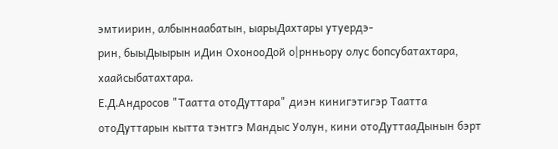эмтиирин, албыннаабатын, ыарыДахтары утуердэ-
рин, быыДыырын иДин ОхонооДой о|рнньору олус бопсубатахтара,
хаайсыбатахтара.
Е.Д.Андросов "Таатта отоДуттара" диэн кинигэтигэр Таатта
отоДуттарын кытта тэнтгэ Мандыс Уолун, кини отоДуттааДынын бэрт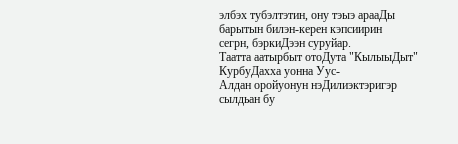элбэх тубэлтэтин, ону тэыэ арааДы барытын билэн-керен кэпсиирин
сегрн, бэркиДээн суруйар.
Таатта аатырбыт отоДута "КылыыДыт" КурбуДахха уонна Уус-
Алдан оройуонун нэДилиэктэригэр сылдьан бу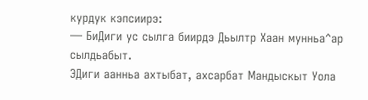курдук кэпсиирэ:
— БиДиги ус сылга биирдэ Дьылтр Хаан мунньа^ар сылдьабыт.
ЭДиги аанньа ахтыбат, ахсарбат Мандыскыт Уола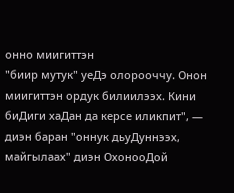онно миигиттэн
"биир мутук" уеДэ олорооччу. Онон миигиттэн ордук билиилээх. Кини
биДиги хаДан да керсе иликпит", — диэн баран "оннук дьуДуннээх,
майгылаах" диэн ОхонооДой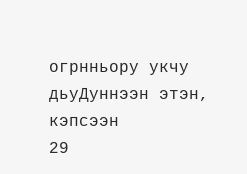огрнньору укчу дьуДуннээн этэн, кэпсээн
29